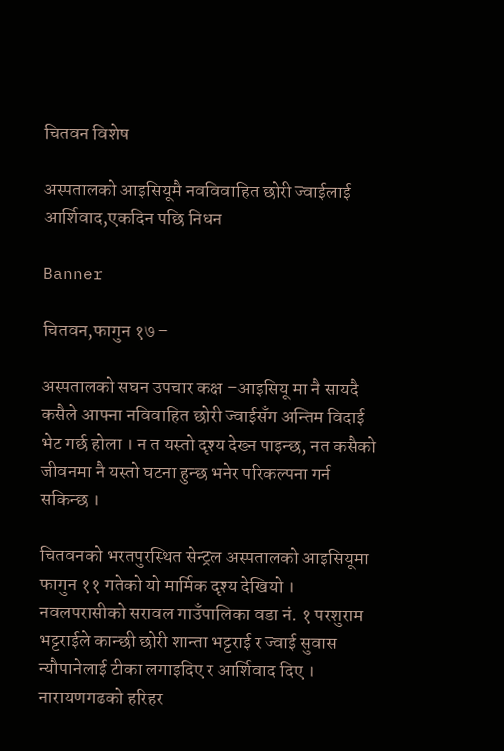चितवन विशेष

अस्पतालको आइसियूमै नवविवाहित छोरी ज्वाईलाई आर्शिवाद,एकदिन पछि निधन

Banner

चितवन,फागुन १७ –

अस्पतालको सघन उपचार कक्ष –आइसियू मा नै सायदै कसैले आफ्ना नविवाहित छोरी ज्वाईसँग अन्तिम विदाई भेट गर्छ होला । न त यस्तो दृश्य देख्न पाइन्छ, नत कसैको जीवनमा नै यस्तो घटना हुन्छ भनेर परिकल्पना गर्न सकिन्छ ।

चितवनको भरतपुरस्थित सेन्ट्रल अस्पतालको आइसियूमा फागुन ११ गतेको यो मार्मिक दृश्य देखियो । नवलपरासीको सरावल गाउँपालिका वडा नं. १ परशुराम भट्टराईले कान्छी छोरी शान्ता भट्टराई र ज्वाई सुवास न्यौपानेलाई टीका लगाइदिए र आर्शिवाद दिए । नारायणगढको हरिहर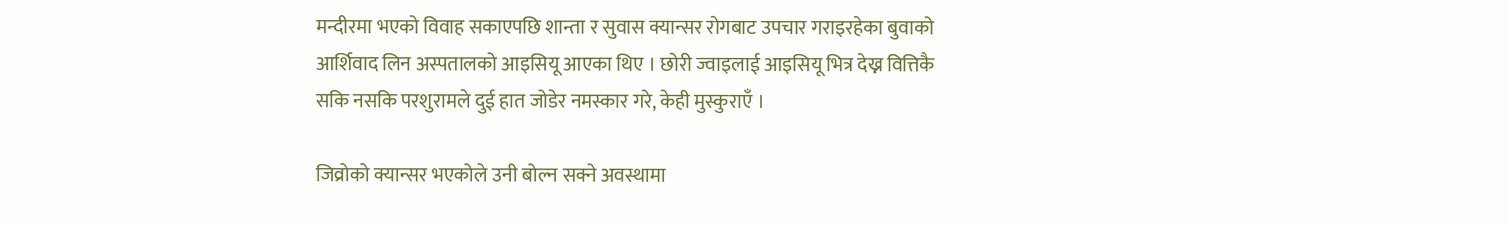मन्दीरमा भएको विवाह सकाएपछि शान्ता र सुवास क्यान्सर रोगबाट उपचार गराइरहेका बुवाको आर्शिवाद लिन अस्पतालको आइसियू आएका थिए । छोरी ज्वाइलाई आइसियू भित्र देख्न वित्तिकै सकि नसकि परशुरामले दुई हात जोडेर नमस्कार गरे, केही मुस्कुराएँ ।

जिव्रोको क्यान्सर भएकोले उनी बोल्न सक्ने अवस्थामा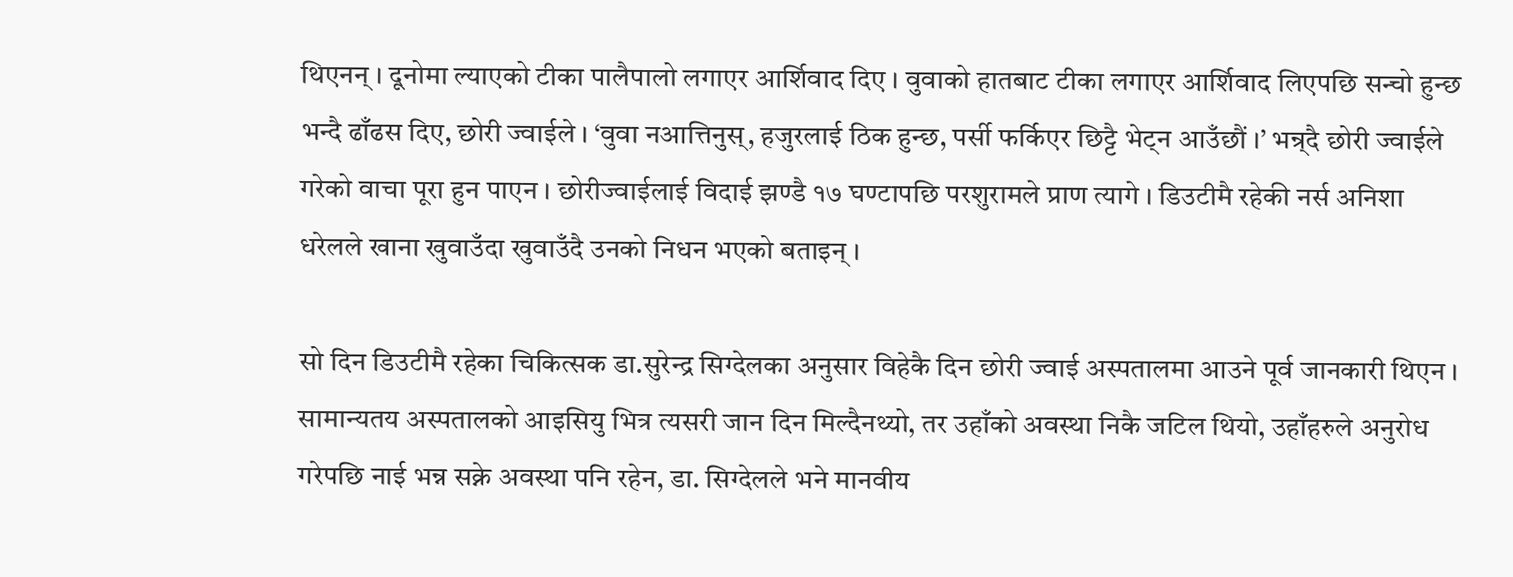थिएनन् । दूनोमा ल्याएको टीका पालैपालो लगाएर आर्शिवाद दिए । वुवाको हातबाट टीका लगाएर आर्शिवाद लिएपछि सन्चो हुन्छ भन्दै ढाँढस दिए, छोरी ज्वाईले । ‘वुवा नआत्तिनुस्, हजुरलाई ठिक हुन्छ, पर्सी फर्किएर छिट्टै भेट्न आउँछौं ।’ भन्र्दै छोरी ज्वाईले गरेको वाचा पूरा हुन पाएन । छोरीज्वाईलाई विदाई झण्डै १७ घण्टापछि परशुरामले प्राण त्यागे । डिउटीमै रहेकी नर्स अनिशा धरेलले खाना खुवाउँदा खुवाउँदै उनको निधन भएको बताइन् ।

सो दिन डिउटीमै रहेका चिकित्सक डा.सुरेन्द्र सिग्देलका अनुसार विहेकै दिन छोरी ज्वाई अस्पतालमा आउने पूर्व जानकारी थिएन । सामान्यतय अस्पतालको आइसियु भित्र त्यसरी जान दिन मिल्दैनथ्यो, तर उहाँको अवस्था निकै जटिल थियो, उहाँहरुले अनुरोध गरेपछि नाई भन्न सक्ने अवस्था पनि रहेन, डा. सिग्देलले भने मानवीय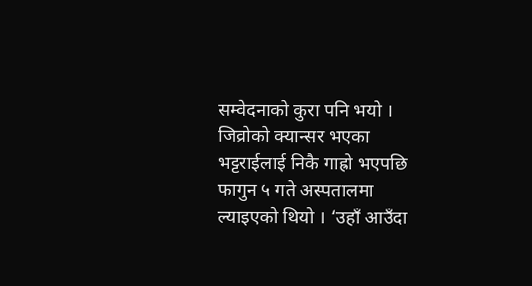सम्वेदनाको कुरा पनि भयो । जिव्रोको क्यान्सर भएका भट्टराईलाई निकै गाह्रो भएपछि फागुन ५ गते अस्पतालमा ल्याइएको थियो । ‘उहाँ आउँदा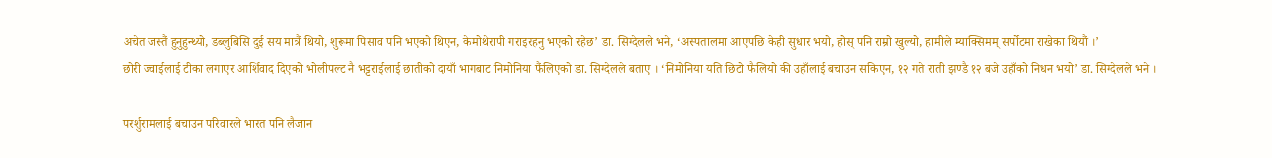अचेत जस्तैं हुनुहुन्थ्यो, डब्लुबिसि दुई सय मात्रैं थियो, शुरूमा पिसाव पनि भएको थिएन, केमोथेरापी गराइरहनु भएको रहेछ’ डा. सिग्देलले भने, ‘अस्पतालमा आएपछि केही सुधार भयो, होस् पनि राम्रो खुल्यो, हामीले म्याक्सिमम् सर्पोटमा राखेका थियौं ।’
छोरी ज्वाईलाई टीका लगाएर आर्शिवाद दिएको भोलीपल्ट नै भट्टराईलाई छातीको दायाँ भागबाट निमोनिया फैंलिएको डा. सिग्देलले बताए । ‘निमोनिया यति छिटो फैलियो की उहाँलाई बचाउन सकिएन, १२ गते राती झण्डै १२ बजे उहाँको निधन भयो’ डा. सिग्देलले भने ।

परर्शुरामलाई बचाउन परिवारले भारत पनि लैजान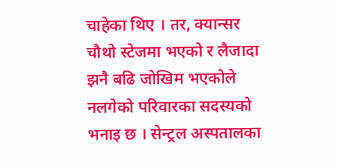चाहेका थिए । तर, क्यान्सर चौथो स्टेजमा भएको र लैजादा झनै बढि जोखिम भएकोले नलगेको परिवारका सदस्यको भनाइ छ । सेन्ट्रल अस्पतालका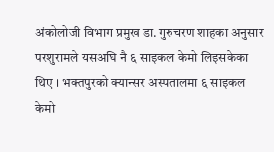अंकोलोजी विभाग प्रमुख डा. गुरुचरण शाहका अनुसार परशुरामले यसअघि नै ६ साइकल केमो लिइसकेका थिए । भक्तपुरको क्यान्सर अस्पतालमा ६ साइकल केमो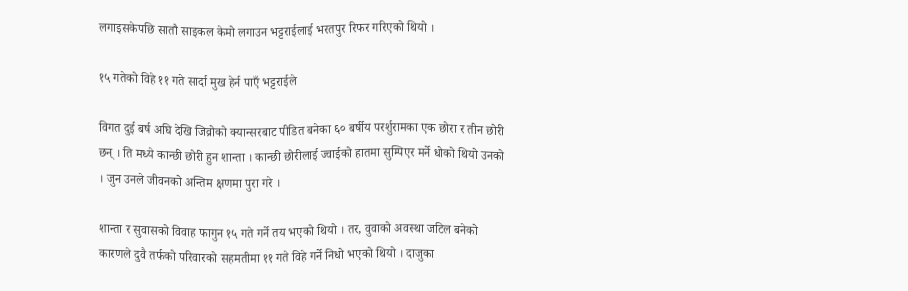लगाइसकेपछि सातौ साइकल केमो लगाउन भट्टराईलाई भरतपुर रिफर गरिएको थियो ।

१५ गतेको विहे ११ गते सार्दा मुख हेर्न पाएँ भट्टराईले

विगत दुई बर्ष अघि देखि जिव्रोको क्यान्सरबाट पीडित बनेका ६० बर्षीय परर्शुरामका एक छोरा र तीन छोरी छन् । ति मध्ये कान्छी छोरी हुन शान्ता । कान्छी छोरीलाई ज्वाईको हातमा सुम्पिएर मर्ने धोको थियो उनको । जुन उनले जीवनको अन्तिम क्षणमा पुरा गरे ।

शान्ता र सुवासको विवाह फागुन १५ गते गर्ने तय भएको थियो । तर, वुवाको अवस्था जटिल बनेको कारणले दुवै तर्फको परिवारको सहमतीमा ११ गते विहे गर्ने निधो भएको थियो । दाजुका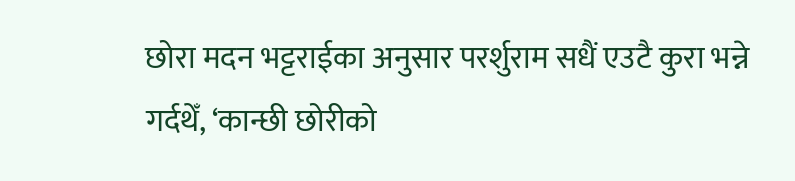छोरा मदन भट्टराईका अनुसार परर्शुराम सधैं एउटै कुरा भन्ने गर्दथेँ, ‘कान्छी छोरीको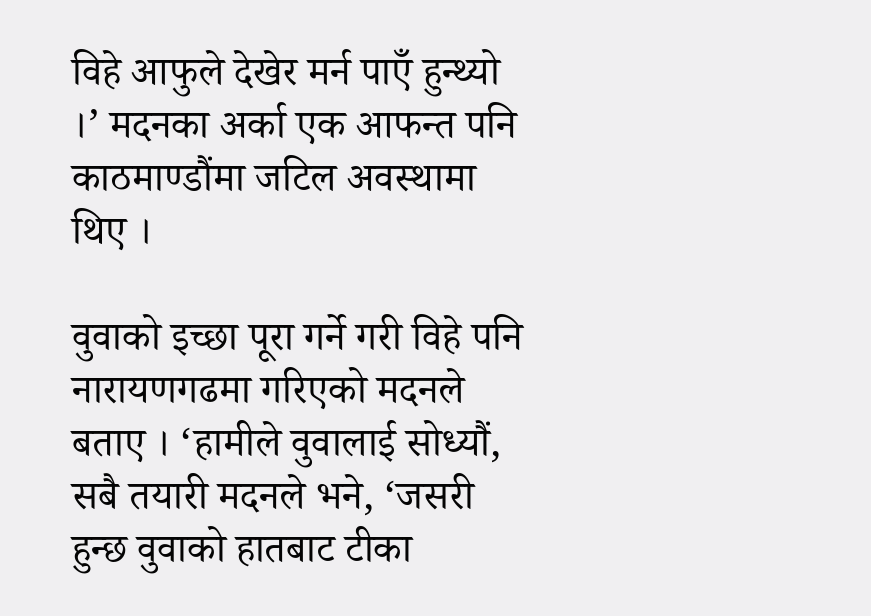विहे आफुले देखेर मर्न पाएँ हुन्थ्यो ।’ मदनका अर्का एक आफन्त पनि काठमाण्डौंमा जटिल अवस्थामा थिए ।

वुवाको इच्छा पूरा गर्ने गरी विहे पनि नारायणगढमा गरिएको मदनले बताए । ‘हामीले वुवालाई सोध्यौं, सबै तयारी मदनले भने, ‘जसरी हुन्छ वुवाको हातबाट टीका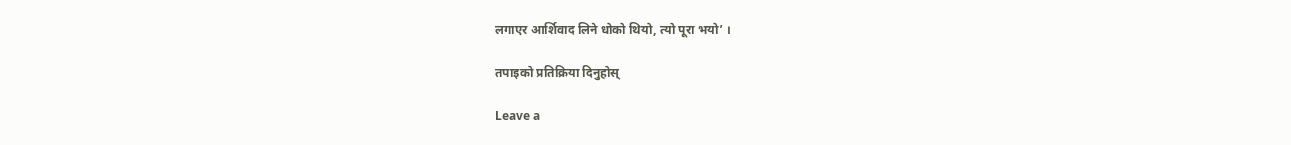लगाएर आर्शिवाद लिने धोको थियो, त्यो पूरा भयो’ ।

तपाइको प्रतिक्रिया दिनुहोस्

Leave a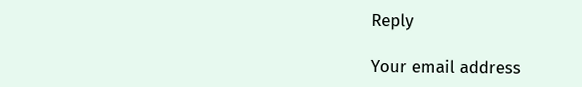Reply

Your email address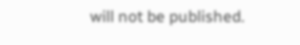will not be published.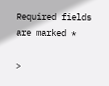Required fields are marked *

>